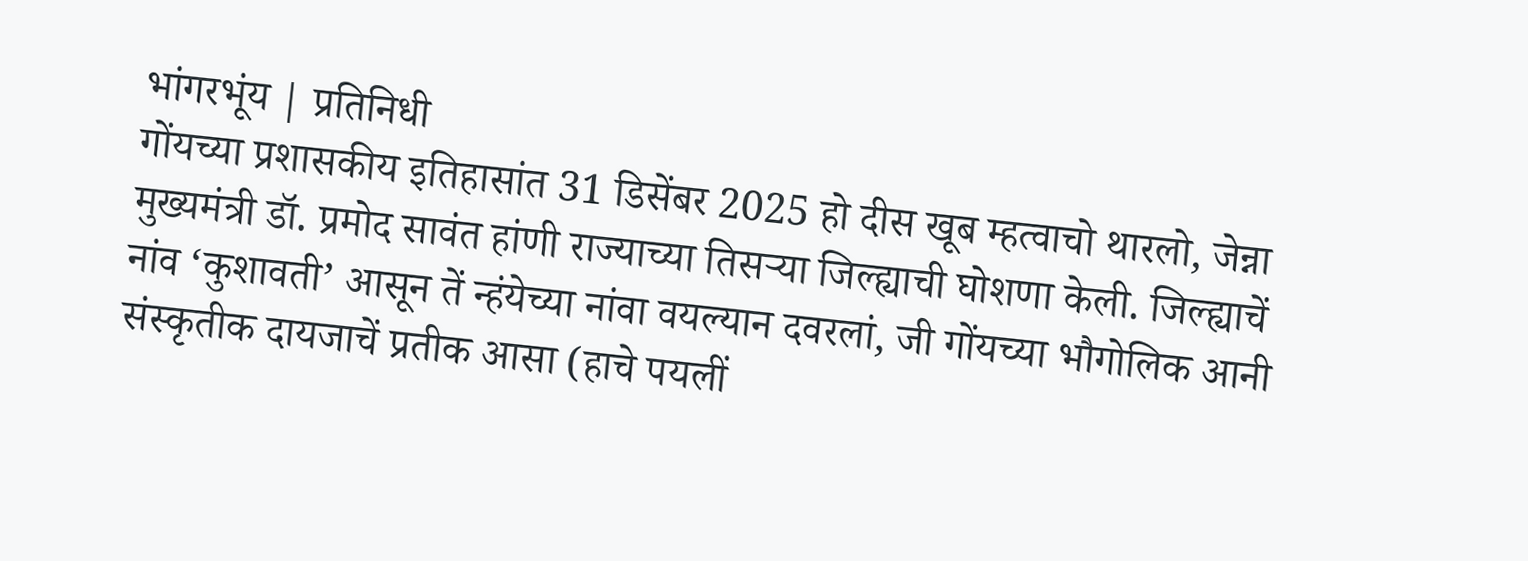भांगरभूंय | प्रतिनिधी
गोंयच्या प्रशासकीय इतिहासांत 31 डिसेंबर 2025 हो दीस खूब म्हत्वाचो थारलो, जेन्ना मुख्यमंत्री डॉ. प्रमोद सावंत हांणी राज्याच्या तिसऱ्या जिल्ह्याची घोशणा केली. जिल्ह्याचें नांव ‘कुशावती’ आसून तें न्हंयेच्या नांवा वयल्यान दवरलां, जी गोंयच्या भौगोलिक आनी संस्कृतीक दायजाचें प्रतीक आसा (हाचे पयलीं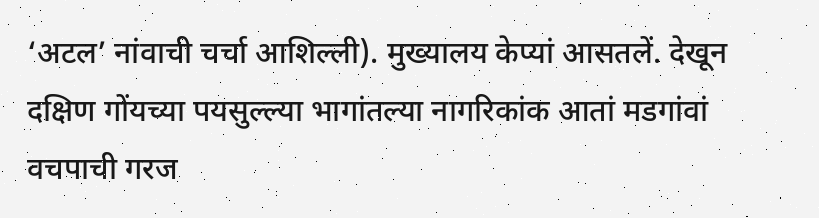‘अटल’ नांवाची चर्चा आशिल्ली). मुख्यालय केप्यां आसतलें. देखून दक्षिण गोंयच्या पयसुल्ल्या भागांतल्या नागरिकांक आतां मडगांवां वचपाची गरज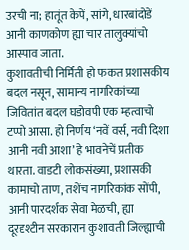उरची ना; हातूंत केपें, सांगे, धारबांदोडें आनी काणकोण ह्या चार तालुक्यांचो आस्पाव जाता.
कुशावतीची निर्मिती हो फकत प्रशासकीय बदल नसून, सामान्य नागरिकांच्या जिवितांत बदल घडोवपी एक म्हत्वाचो टप्पो आसा. हो निर्णय ‘नवें वर्स, नवी दिशा आनी नवी आशा’ हे भावनेचें प्रतीक थारता. वाडटी लोकसंख्या, प्रशासकी कामाचो ताण, तशेंच नागरिकांक सोंपी, आनी पारदर्शक सेवा मेळची, ह्या दूरदृश्टीन सरकारान कुशावती जिल्ह्याची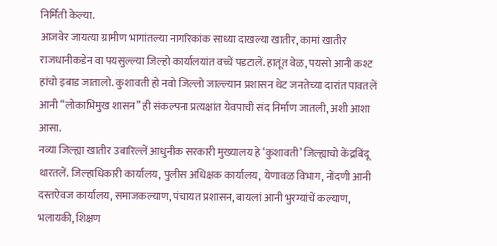निर्मिती केल्या.
आजवेर जायत्या ग्रामीण भागांतल्या नागरिकांक साध्या दाखल्या खातीर, कामां खातीर राजधानीकडेन वा पयसुल्ल्या जिल्हो कार्यालयांत वच्चें पडटालें. हातूंत वेळ, पयसो आनी कश्ट हांचो इबाड जातालो. कुशावती हो नवो जिल्लो जाल्ल्यान प्रशासन थेट जनतेच्या दारांत पावतलें आनी “लोकाभिमुख शासन” ही संकल्पना प्रत्यक्षांत येवपाची संद निर्माण जातली, अशी आशा आसा.
नव्या जिल्ह्या खातीर उबारिल्लें आधुनीक सरकारी मुख्यालय हे ‘कुशावती’ जिल्ह्याचो केंद्रबिंदू थारतलें. जिल्हाधिकारी कार्यालय, पुलीस अधिक्षक कार्यालय, येणावळ विभाग, नोंदणी आनी दस्तऐवज कार्यालय, समाजकल्याण, पंचायत प्रशासन, बायलां आनी भुरग्यांचें कल्याण, भलायकी, शिक्षण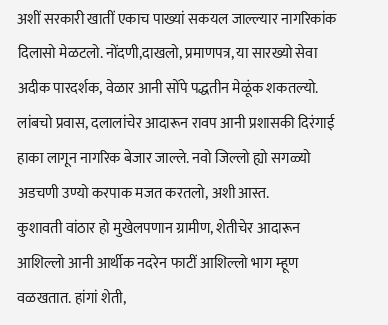अशीं सरकारी खातीं एकाच पाख्यां सकयल जाल्ल्यार नागरिकांक दिलासो मेळटलो. नोंदणी,दाखलो, प्रमाणपत्र, या सारख्यो सेवा अदीक पारदर्शक, वेळार आनी सोंपे पद्धतीन मेळूंक शकतल्यो. लांबचो प्रवास, दलालांचेर आदारून रावप आनी प्रशासकी दिरंगाई हाका लागून नागरिक बेजार जाल्ले. नवो जिल्लो ह्यो सगळ्यो अडचणी उण्यो करपाक मजत करतलो, अशी आस्त.
कुशावती वांठार हो मुखेलपणान ग्रामीण, शेतीचेर आदारून आशिल्लो आनी आर्थीक नदरेन फाटीं आशिल्लो भाग म्हूण वळखतात. हांगां शेती,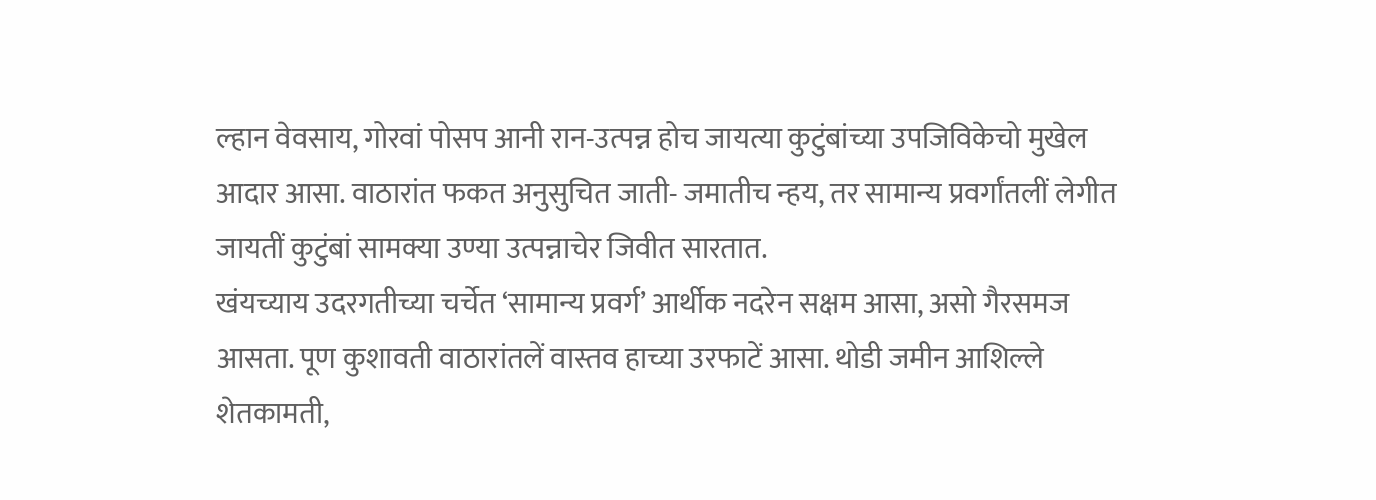ल्हान वेवसाय, गोरवां पोसप आनी रान-उत्पन्न होच जायत्या कुटुंबांच्या उपजिविकेचो मुखेल आदार आसा. वाठारांत फकत अनुसुचित जाती- जमातीच न्हय, तर सामान्य प्रवर्गांतलीं लेगीत जायतीं कुटुंबां सामक्या उण्या उत्पन्नाचेर जिवीत सारतात.
खंयच्याय उदरगतीच्या चर्चेत ‘सामान्य प्रवर्ग’ आर्थीक नदरेन सक्षम आसा, असो गैरसमज आसता. पूण कुशावती वाठारांतलें वास्तव हाच्या उरफाटें आसा. थोडी जमीन आशिल्ले शेतकामती,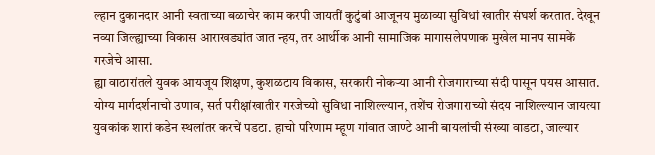ल्हान दुकानदार आनी स्वताच्या बळाचेर काम करपी जायतीं कुटुंबां आजूनय मुळाव्या सुविधां खातीर संघर्श करतात. देखून नव्या जिल्ह्याच्या विकास आराखड्यांत जात न्हय, तर आर्थीक आनी सामाजिक मागासलेपणाक मुखेल मानप सामकें गरजेचे आसा.
ह्या वाठारांतले युवक आयजूय शिक्षण, कुशळटाय विकास, सरकारी नोकऱ्या आनी रोजगाराच्या संदी पासून पयस आसात. योग्य मार्गदर्शनाचो उणाव, सर्त परीक्षांखातीर गरजेच्यो सुविधा नाशिल्ल्यान, तशेंच रोजगाराच्यो संदय नाशिल्ल्यान जायत्या युवकांक शारां कडेन स्थलांतर करचें पडटा. हाचो परिणाम म्हूण गांवात जाण्टे आनी बायलांची संख्या वाडटा, जाल्यार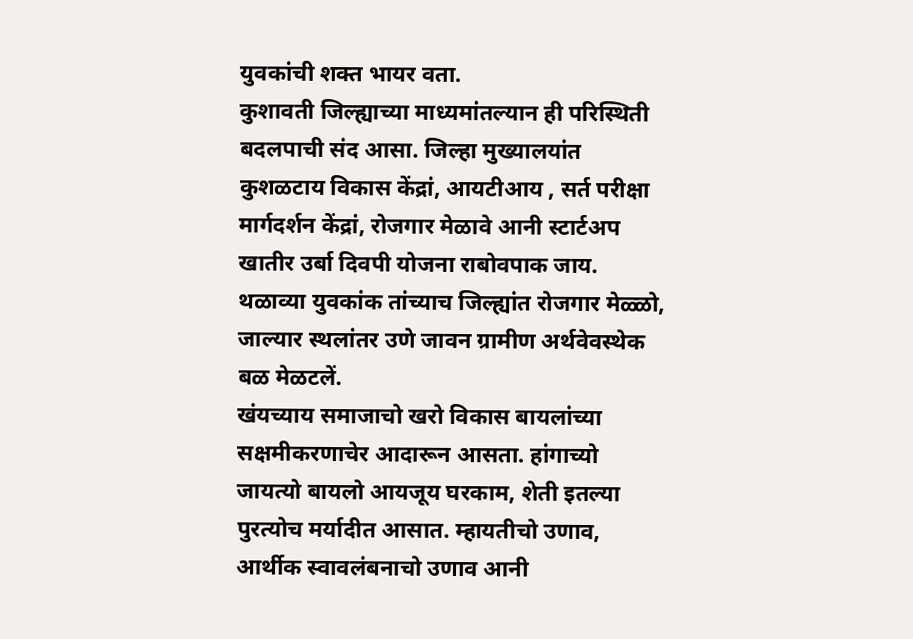युवकांची शक्त भायर वता.
कुशावती जिल्ह्याच्या माध्यमांतल्यान ही परिस्थिती बदलपाची संद आसा. जिल्हा मुख्यालयांत कुशळटाय विकास केंद्रां, आयटीआय , सर्त परीक्षा मार्गदर्शन केंद्रां, रोजगार मेळावे आनी स्टार्टअप खातीर उर्बा दिवपी योजना राबोवपाक जाय. थळाव्या युवकांक तांच्याच जिल्ह्यांत रोजगार मेळ्ळो, जाल्यार स्थलांतर उणे जावन ग्रामीण अर्थवेवस्थेक बळ मेळटलें.
खंयच्याय समाजाचो खरो विकास बायलांच्या सक्षमीकरणाचेर आदारून आसता. हांगाच्यो जायत्यो बायलो आयजूय घरकाम, शेती इतल्या पुरत्योच मर्यादीत आसात. म्हायतीचो उणाव, आर्थीक स्वावलंबनाचो उणाव आनी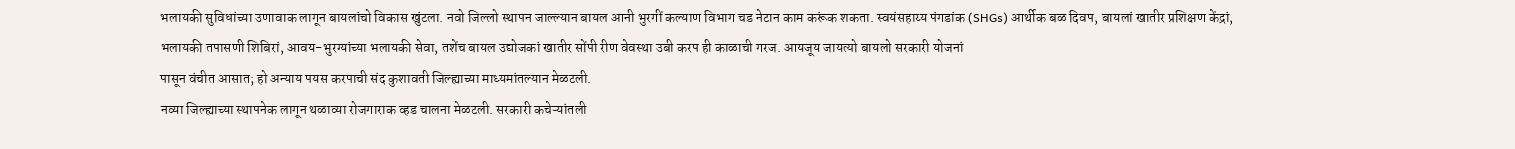भलायकी सुविधांच्या उणावाक लागून बायलांचो विकास खुंटला. नवो जिल्लो स्थापन जाल्ल्यान बायल आनी भुरगीं कल्याण विभाग चड नेटान काम करूंक शकता. स्वयंसहाय्य पंगडांक (SHGs) आर्थीक बळ दिवप, बायलां खातीर प्रशिक्षण केंद्रां, भलायकी तपासणी शिबिरां, आवय-भुरग्यांच्या भलायकी सेवा, तशेंच बायल उद्योजकां खातीर सोंपी रीण वेवस्था उबी करप ही काळाची गरज. आयजूय जायत्यो बायलो सरकारी योजनां
पासून वंचीत आसात; हो अन्याय पयस करपाची संद कुशावती जिल्ह्याच्या माध्यमांतल्यान मेळटली.
नव्या जिल्ह्याच्या स्थापनेक लागून थळाव्या रोजगाराक व्हड चालना मेळटली. सरकारी कचेऱ्यांतली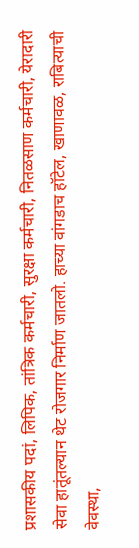प्रशासकीय पदां, लिपिक, तांत्रिक कर्मचारी, सुरक्षा कर्मचारी, नितळसाण कर्मचारी, येरादारी सेवा हातूंतल्यान थेट रोजगार निर्माण जातलो. हाच्या वांगडाच हॉटेल, खाणावळ, राबित्याची वेवस्था,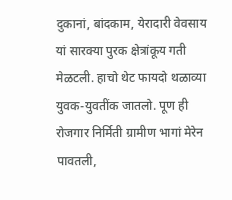दुकानां, बांदकाम, येरादारी वेवसाय यां सारक्या पुरक क्षेत्रांकूय गती मेळटली. हाचो थेट फायदो थळाव्या युवक-युवतींक जातलो. पूण ही रोजगार निर्मिती ग्रामीण भागां मेरेन पावतली,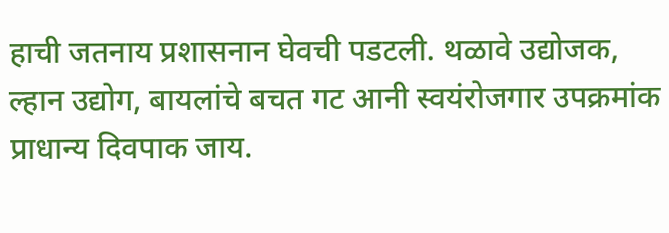हाची जतनाय प्रशासनान घेवची पडटली. थळावे उद्योजक, ल्हान उद्योग, बायलांचे बचत गट आनी स्वयंरोजगार उपक्रमांक प्राधान्य दिवपाक जाय.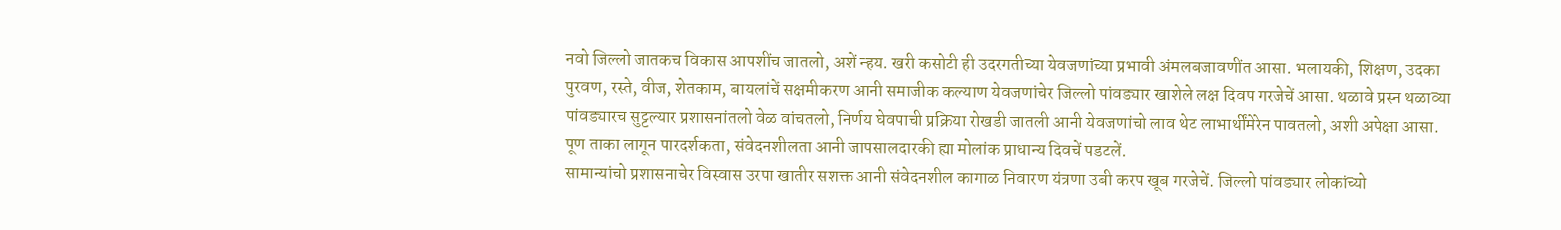नवो जिल्लो जातकच विकास आपशींच जातलो, अशें न्हय. खरी कसोटी ही उदरगतीच्या येवजणांच्या प्रभावी अंमलबजावणींत आसा. भलायकी, शिक्षण, उदका पुरवण, रस्ते, वीज, शेतकाम, बायलांचें सक्षमीकरण आनी समाजीक कल्याण येवजणांचेर जिल्लो पांवड्यार खाशेले लक्ष दिवप गरजेचें आसा. थळावे प्रस्न थळाव्या पांवड्यारच सुट्टल्यार प्रशासनांतलो वेळ वांचतलो, निर्णय घेवपाची प्रक्रिया रोखडी जातली आनी येवजणांचो लाव थेट लाभार्थींमेरेन पावतलो, अशी अपेक्षा आसा. पूण ताका लागून पारदर्शकता, संवेदनशीलता आनी जापसालदारकी ह्या मोलांक प्राधान्य दिवचें पडटलें.
सामान्यांचो प्रशासनाचेर विस्वास उरपा खातीर सशक्त आनी संवेदनशील कागाळ निवारण यंत्रणा उबी करप खूब गरजेचें. जिल्लो पांवड्यार लोकांच्यो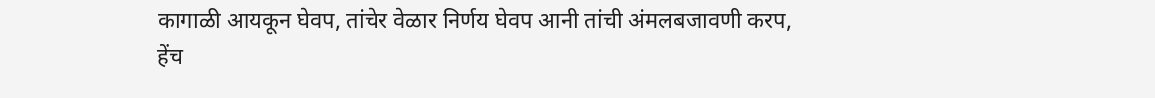कागाळी आयकून घेवप, तांचेर वेळार निर्णय घेवप आनी तांची अंमलबजावणी करप, हेंच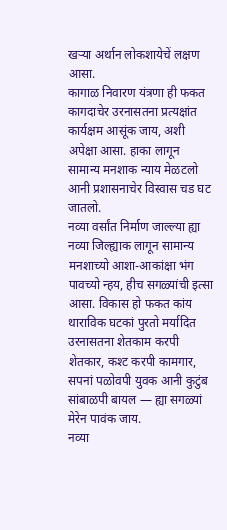खऱ्या अर्थान लोकशायेचें लक्षण आसा.
कागाळ निवारण यंत्रणा ही फकत कागदाचेर उरनासतना प्रत्यक्षांत कार्यक्षम आसूंक जाय, अशी अपेक्षा आसा. हाका लागून सामान्य मनशाक न्याय मेळटलो आनी प्रशासनाचेर विस्वास चड घट जातलो.
नव्या वर्सांत निर्माण जाल्ल्या ह्या नव्या जिल्ह्याक लागून सामान्य मनशाच्यो आशा-आकांक्षा भंग पावच्यो न्हय, हीच सगळ्यांची इत्सा आसा. विकास हो फकत कांय थाराविक घटकां पुरतो मर्यादित उरनासतना शेतकाम करपी शेतकार, कश्ट करपी कामगार, सपनां पळोवपी युवक आनी कुटुंब सांबाळपी बायल — ह्या सगळ्यां मेरेन पावंक जाय.
नव्या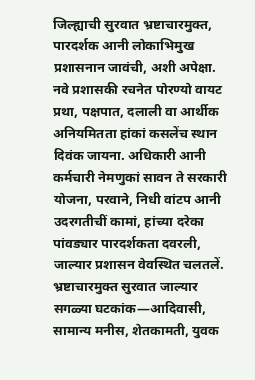जिल्ह्याची सुरवात भ्रष्टाचारमुक्त, पारदर्शक आनी लोकाभिमुख प्रशासनान जावंची, अशी अपेक्षा. नवे प्रशासकी रचनेत पोरण्यो वायट प्रथा, पक्षपात, दलाली वा आर्थीक अनियमितता हांकां कसलेंच स्थान दिवंक जायना. अधिकारी आनी कर्मचारी नेमणुकां सावन ते सरकारी योजना, परवाने, निधी वांटप आनी उदरगतीचीं कामां, हांच्या दरेका पांवड्यार पारदर्शकता दवरली, जाल्यार प्रशासन वेवस्थित चलतलें.
भ्रष्टाचारमुक्त सुरवात जाल्यार सगळ्या घटकांक—आदिवासी, सामान्य मनीस, शेतकामती, युवक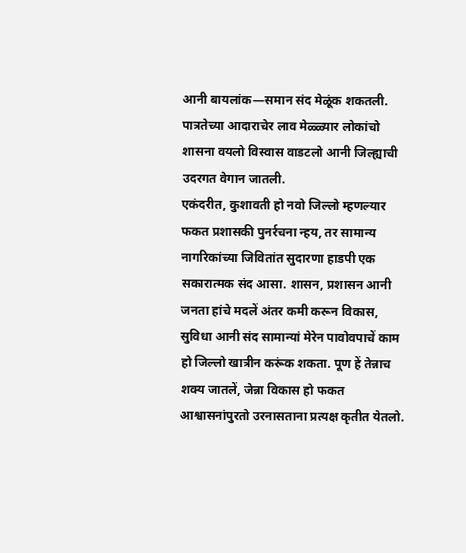आनी बायलांक—समान संद मेळूंक शकतली. पात्रतेच्या आदाराचेर लाव मेळ्ळ्यार लोकांचो शासना वयलो विस्वास वाडटलो आनी जिल्ह्याची उदरगत वेगान जातली.
एकंदरीत, कुशावती हो नवो जिल्लो म्हणल्यार फकत प्रशासकी पुनर्रचना न्हय, तर सामान्य नागरिकांच्या जिवितांत सुदारणा हाडपी एक सकारात्मक संद आसा. शासन, प्रशासन आनी जनता हांचे मदलें अंतर कमी करून विकास, सुविधा आनी संद सामान्यां मेरेन पावोवपाचें काम हो जिल्लो खात्रीन करूंक शकता. पूण हें तेन्नाच शक्य जातलें, जेन्ना विकास हो फकत आश्वासनांपुरतो उरनासताना प्रत्यक्ष कृतीत येतलो.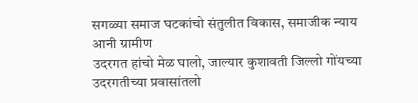सगळ्या समाज घटकांचो संतुलीत विकास, समाजीक न्याय आनी ग्रामीण
उदरगत हांचो मेळ घालो, जाल्यार कुशावती जिल्लो गोंयच्या उदरगतीच्या प्रवासांतलो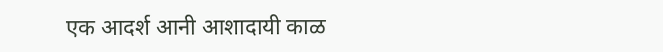एक आदर्श आनी आशादायी काळ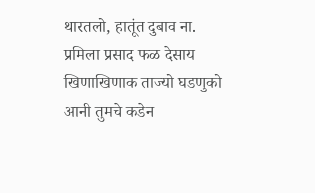थारतलो, हातूंत दुबाव ना.
प्रमिला प्रसाद फळ देसाय
खिणाखिणाक ताज्यो घडणुको आनी तुमचे कडेन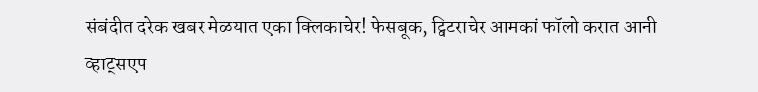संबंदीत दरेक खबर मेळयात एका क्लिकाचेर! फेसबूक, ट्विटराचेर आमकां फॉलो करात आनी व्हाट्सएप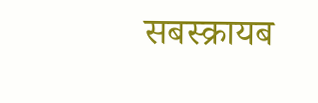सबस्क्रायब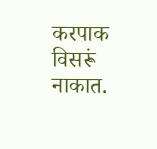करपाक विसरूं नाकात.